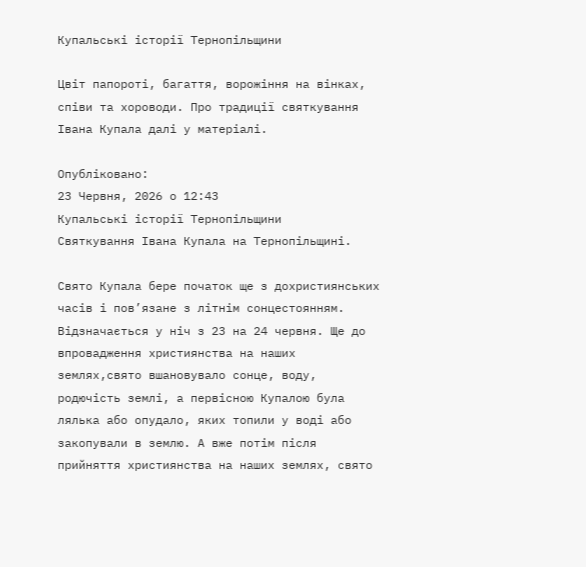Купальські історії Тернопільщини

Цвіт папороті, багаття, ворожіння на вінках, співи та хороводи. Про традиції святкування Івана Купала далі у матеріалі.

Опубліковано:
23 Червня, 2026 о 12:43
Купальські історії Тернопільщини
Святкування Івана Купала на Тернопільщині.

Свято Купала бере початок ще з дохристиянських часів і пов’язане з літнім сонцестоянням. Відзначається у ніч з 23 на 24 червня. Ще до впровадження християнства на наших землях,свято вшановувало сонце, воду, родючість землі, а первісною Купалою була лялька або опудало, яких топили у воді або закопували в землю. А вже потім після прийняття християнства на наших землях, свято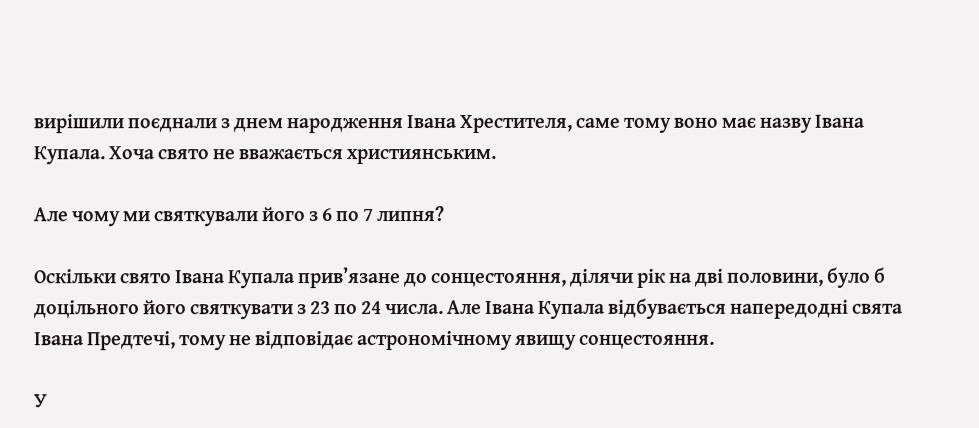вирішили поєднали з днем народження Івана Хрестителя, саме тому воно має назву Івана Купала. Хоча свято не вважається християнським.

Але чому ми святкували його з 6 по 7 липня?

Оскільки свято Івана Купала прив’язане до сонцестояння, ділячи рік на дві половини, було б доцільного його святкувати з 23 по 24 числа. Але Івана Купала відбувається напередодні свята Івана Предтечі, тому не відповідає астрономічному явищу сонцестояння.

У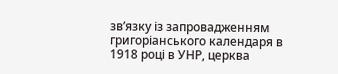зв’язку із запровадженням григоріанського календаря в 1918 році в УНР, церква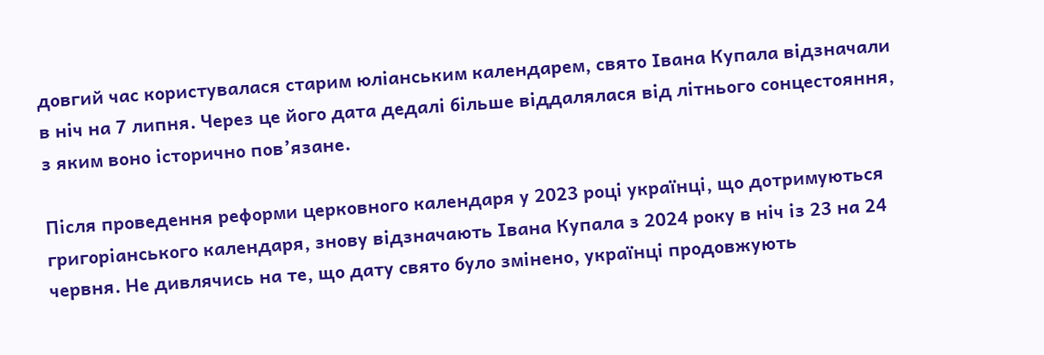довгий час користувалася старим юліанським календарем, свято Івана Купала відзначали в ніч на 7 липня. Через це його дата дедалі більше віддалялася від літнього сонцестояння, з яким воно історично пов’язане.

Після проведення реформи церковного календаря у 2023 році українці, що дотримуються григоріанського календаря, знову відзначають Івана Купала з 2024 року в ніч із 23 на 24 червня. Не дивлячись на те, що дату свято було змінено, українці продовжують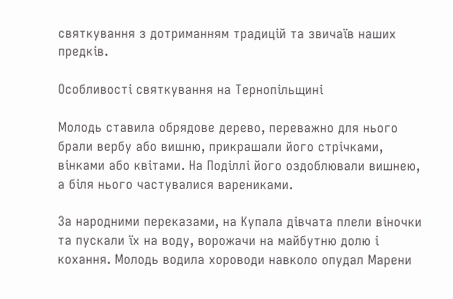святкування з дотриманням традицій та звичаїв наших предків.

Особливості святкування на Тернопільщині

Молодь ставила обрядове дерево, переважно для нього брали вербу або вишню, прикрашали його стрічками, вінками або квітами. На Поділлі його оздоблювали вишнею, а біля нього частувалися варениками.

За народними переказами, на Купала дівчата плели віночки та пускали їх на воду, ворожачи на майбутню долю і кохання. Молодь водила хороводи навколо опудал Марени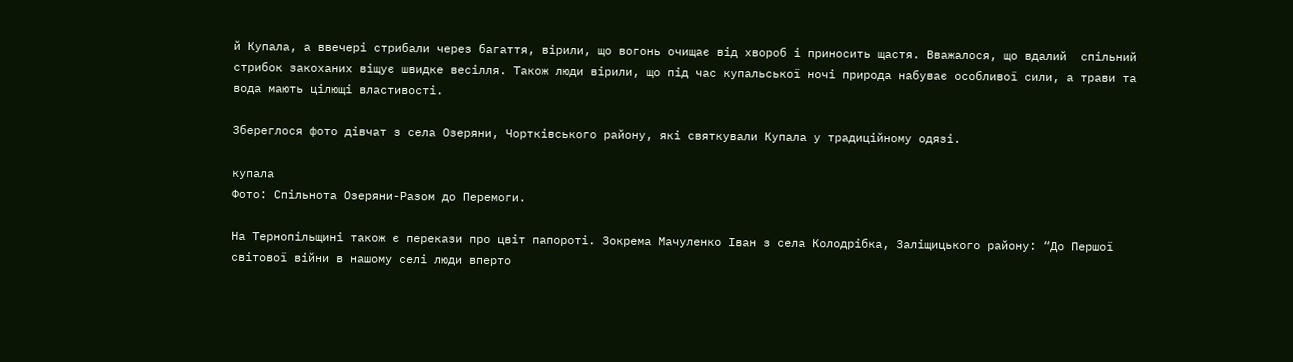й Купала, а ввечері стрибали через багаття, вірили, що вогонь очищає від хвороб і приносить щастя. Вважалося, що вдалий  спільний стрибок закоханих віщує швидке весілля. Також люди вірили, що під час купальської ночі природа набуває особливої сили, а трави та вода мають цілющі властивості.

Збереглося фото дівчат з села Озеряни, Чортківського району, які святкували Купала у традиційному одязі.

купала
Фото: Спільнота Озеряни-Разом до Перемоги.

На Тернопільщині також є перекази про цвіт папороті. Зокрема Мачуленко Іван з села Колодрібка, Заліщицького району: “До Першої світової війни в нашому селі люди вперто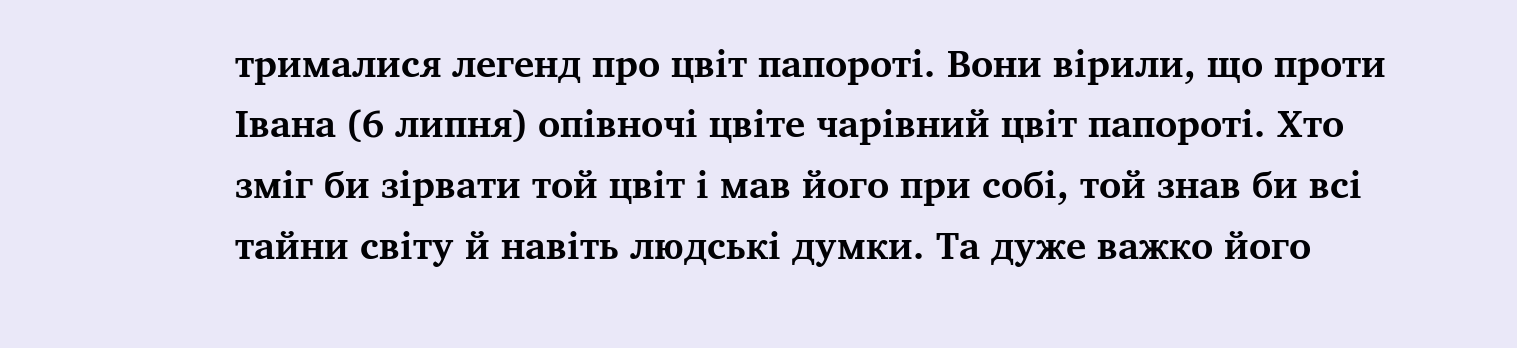трималися легенд про цвіт папороті. Вони вірили, що проти Івана (6 липня) опівночі цвіте чарівний цвіт папороті. Хто зміг би зірвати той цвіт і мав його при собі, той знав би всі тайни світу й навіть людські думки. Та дуже важко його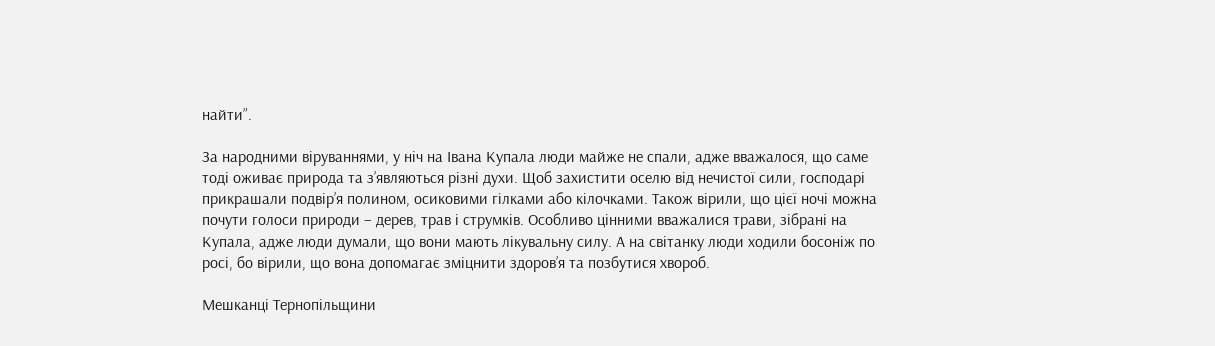найти”.

За народними віруваннями, у ніч на Івана Купала люди майже не спали, адже вважалося, що саме тоді оживає природа та з’являються різні духи. Щоб захистити оселю від нечистої сили, господарі прикрашали подвір’я полином, осиковими гілками або кілочками. Також вірили, що цієї ночі можна почути голоси природи – дерев, трав і струмків. Особливо цінними вважалися трави, зібрані на Купала, адже люди думали, що вони мають лікувальну силу. А на світанку люди ходили босоніж по росі, бо вірили, що вона допомагає зміцнити здоров’я та позбутися хвороб.

Мешканці Тернопільщини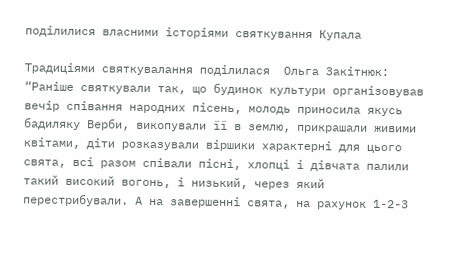поділилися власними історіями святкування Купала

Традиціями святкувалання поділилася  Ольга Закітнюк: “Раніше святкували так, що будинок культури організовував вечір співання народних пісень, молодь приносила якусь бадиляку Верби, викопували її в землю, прикрашали живими квітами, діти розказували віршики характерні для цього свята, всі разом співали пісні, хлопці і дівчата палили такий високий вогонь, і низький, через який перестрибували. А на завершенні свята, на рахунок 1-2-3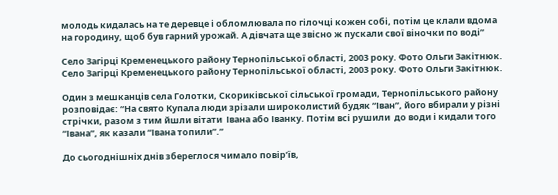молодь кидалась на те деревце і обломлювала по гілочці кожен собі, потім це клали вдома на городину, щоб був гарний урожай. А дівчата ще звісно ж пускали свої віночки по воді”

Село Загірці Кременецького району Тернопільської області, 2003 року. Фото Ольги Закітнюк.
Село Загірці Кременецького району Тернопільської області, 2003 року. Фото Ольги Закітнюк.

Один з мешканців села Голотки, Скориківської сільської громади, Тернопільського району розповідає: “На свято Купала люди зрізали широколистий будяк “Іван”, його вбирали у різні стрічки, разом з тим йшли вітати  Івана або Іванку. Потім всі рушили  до води і кидали того “Івана”, як казали “Івана топили”.”

До сьогоднішніх днів збереглося чимало повір’їв,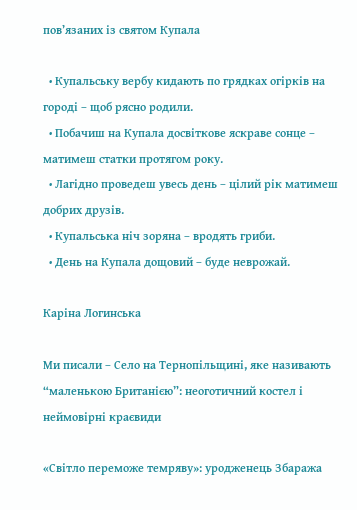пов’язаних із святом Купала

  • Купальську вербу кидають по грядках огірків на городі – щоб рясно родили.
  • Побачиш на Купала досвіткове яскраве сонце – матимеш статки протягом року.
  • Лагідно проведеш увесь день – цілий рік матимеш добрих друзів.
  • Купальська ніч зоряна – вродять гриби.
  • День на Купала дощовий – буде неврожай.

Каріна Логинська

Ми писали – Село на Тернопільщині, яке називають “маленькою Британією”: неоготичний костел і неймовірні краєвиди

«Світло переможе темряву»: уродженець Збаража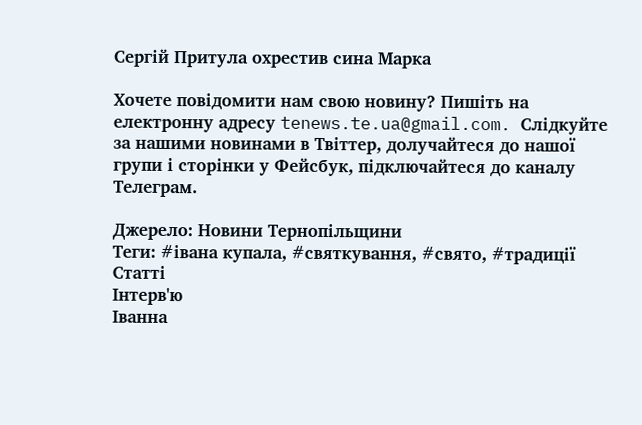Сергій Притула охрестив сина Марка

Хочете повідомити нам свою новину? Пишіть на електронну адресу tenews.te.ua@gmail.com. Слідкуйте за нашими новинами в Твіттер, долучайтеся до нашої групи і сторінки у Фейсбук, підключайтеся до каналу Телеграм.

Джерело: Новини Тернопільщини
Теги: #івана купала, #святкування, #свято, #традиції
Статті
Інтерв'ю
Іванна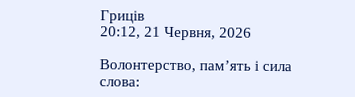Гриців
20:12, 21 Червня, 2026

Волонтерство, пам’ять і сила слова: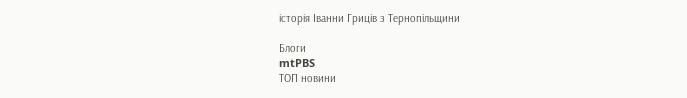історія Іванни Гриців з Тернопільщини

Блоги
mtPBS
ТОП новини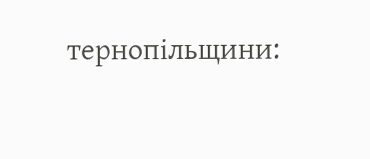тернопільщини: